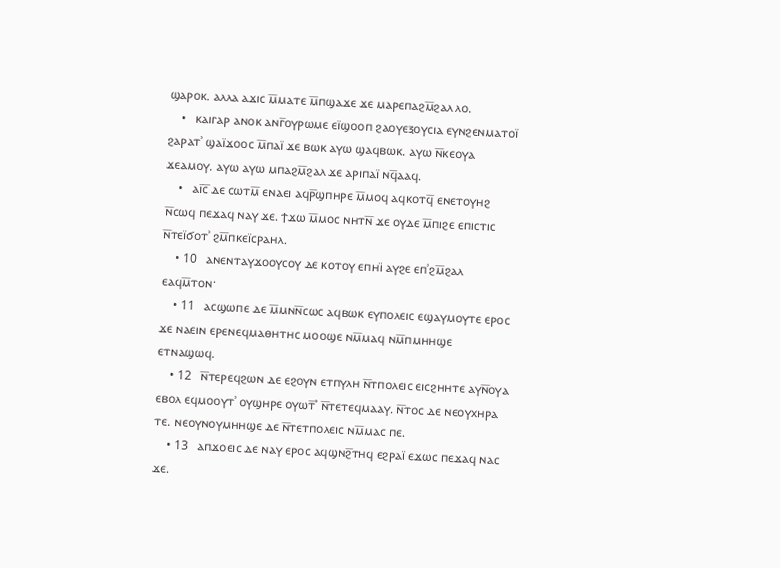ϣⲁⲣⲟⲕ. ⲁⲗⲗⲁ ⲁϫⲓⲥ ⲙ̅ⲙⲁⲧⲉ ⲙ̅ⲡϣⲁϫⲉ ϫⲉ ⲙⲁⲣⲉⲡⲁϩⲙ̅ϩⲁⲗ ⲗⲟ.
    •   ⲕⲁⲓⲅⲁⲣ ⲁⲛⲟⲕ ⲁⲛⲅ̅ⲟⲩⲣⲱⲙⲉ ⲉⲓ̈ϣⲟⲟⲡ ϩⲁⲟⲩⲉⲝⲟⲩⲥⲓⲁ ⲉⲩⲛϩⲉⲛⲙⲁⲧⲟⲓ̈ ϩⲁⲣⲁⲧʾ ϣⲁⲓ̈ϫⲟⲟⲥ ⲙ̅ⲡⲁⲓ̈ ϫⲉ ⲃⲱⲕ ⲁⲩⲱ ϣⲁϥⲃⲱⲕ. ⲁⲩⲱ ⲛ̅ⲕⲉⲟⲩⲁ ϫⲉⲁⲙⲟⲩ. ⲁⲩⲱ ⲁⲩⲱ ⲙⲡⲁϩⲙ̅ϩⲁⲗ ϫⲉ ⲁⲣⲓⲡⲁⲓ̈ ⲛϥ̅ⲁⲁϥ.
    •   ⲁⲓ̅ⲥ̅ ⲇⲉ ⲥⲱⲧⲙ̅ ⲉⲛⲁⲉⲓ ⲁϥⲣ̅ϣⲡⲏⲣⲉ ⲙ̅ⲙⲟϥ ⲁϥⲕⲟⲧϥ̅ ⲉⲛⲉⲧⲟⲩⲏϩ ⲛ̅ⲥⲱϥ ⲡⲉϫⲁϥ ⲛⲁⲩ ϫⲉ. ϯϫⲱ ⲙ̅ⲙⲟⲥ ⲛⲏⲧⲛ̅ ϫⲉ ⲟⲩⲇⲉ ⲙ̅ⲡⲓϩⲉ ⲉⲡⲓⲥⲧⲓⲥ ⲛ̅ⲧⲉⲓ̈ϭⲟⲧʾ ϩⲙ̅ⲡⲕⲉⲓ̈ⲥⲣⲁⲏⲗ.
    • 10   ⲁⲛⲉⲛⲧⲁⲩϫⲟⲟⲩⲥⲟⲩ ⲇⲉ ⲕⲟⲧⲟⲩ ⲉⲡⲏⲓ̈ ⲁⲩϩⲉ ⲉⲡʾϩⲙ̅ϩⲁⲗ ⲉⲁϥⲙ̅ⲧⲟⲛ·
    • 11   ⲁⲥϣⲱⲡⲉ ⲇⲉ ⲙ̅ⲙⲛⲛ̅ⲥⲱⲥ ⲁϥⲃⲱⲕ ⲉⲩⲡⲟⲗⲉⲓⲥ ⲉϣⲁⲩⲙⲟⲩⲧⲉ ⲉⲣⲟⲥ ϫⲉ ⲛⲁⲉⲓⲛ ⲉⲣⲉⲛⲉϥⲙⲁⲑⲏⲧⲏⲥ ⲙⲟⲟϣⲉ ⲛⲙ̅ⲙⲁϥ ⲛⲙ̅ⲡⲙⲏⲏϣⲉ ⲉⲧⲛⲁϣⲱϥ.
    • 12   ⲛ̅ⲧⲉⲣⲉϥϩⲱⲛ ⲇⲉ ⲉϩⲟⲩⲛ ⲉⲧⲡⲩⲗⲏ ⲛ̅ⲧⲡⲟⲗⲉⲓⲥ ⲉⲓⲥϩⲏⲏⲧⲉ ⲁⲩⲛ̅ⲟⲩⲁ ⲉⲃⲟⲗ ⲉϥⲙⲟⲟⲩⲧʾ ⲟⲩϣⲏⲣⲉ ⲟⲩⲱⲧ̅ʾ ⲛ̅ⲧⲉⲧⲉϥⲙⲁⲁⲩ. ⲛ̅ⲧⲟⲥ ⲇⲉ ⲛⲉⲟⲩⲭⲏⲣⲁ ⲧⲉ. ⲛⲉⲟⲩⲛⲟⲩⲙⲏⲏϣⲉ ⲇⲉ ⲛ̅ⲧⲉⲧⲡⲟⲗⲉⲓⲥ ⲛⲙ̅ⲙⲁⲥ ⲡⲉ.
    • 13   ⲁⲡϫⲟⲉⲓⲥ ⲇⲉ ⲛⲁⲩ ⲉⲣⲟⲥ ⲁϥϣⲛϩ̅ⲧⲏϥ ⲉϩⲣⲁⲓ̈ ⲉϫⲱⲥ ⲡⲉϫⲁϥ ⲛⲁⲥ ϫⲉ.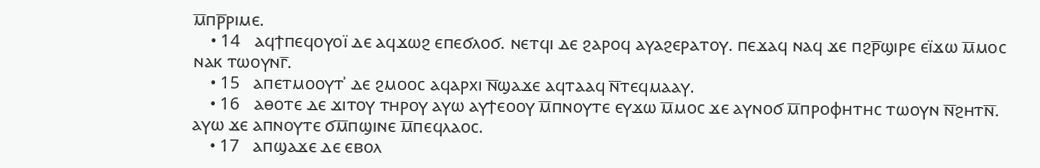ⲙ̅ⲡⲣ̅ⲣⲓⲙⲉ.
    • 14   ⲁϥϯⲡⲉϥⲟⲩⲟⲓ̈ ⲇⲉ ⲁϥϫⲱϩ ⲉⲡⲉϭⲗⲟϭ. ⲛⲉⲧϥⲓ ⲇⲉ ϩⲁⲣⲟϥ ⲁⲩⲁϩⲉⲣⲁⲧⲟⲩ. ⲡⲉϫⲁϥ ⲛⲁϥ ϫⲉ ⲡϩⲣ̅ϣⲓⲣⲉ ⲉⲓ̈ϫⲱ ⲙ̅ⲙⲟⲥ ⲛⲁⲕ ⲧⲱⲟⲩⲛⲅ̅.
    • 15   ⲁⲡⲉⲧⲙⲟⲟⲩⲧʾ ⲇⲉ ϩⲙⲟⲟⲥ ⲁϥⲁⲣⲭⲓ ⲛ̅ϣⲁϫⲉ ⲁϥⲧⲁⲁϥ ⲛ̅ⲧⲉϥⲙⲁⲁⲩ.
    • 16   ⲁⲑⲟⲧⲉ ⲇⲉ ϫⲓⲧⲟⲩ ⲧⲏⲣⲟⲩ ⲁⲩⲱ ⲁⲩϯⲉⲟⲟⲩ ⲙ̅ⲡⲛⲟⲩⲧⲉ ⲉⲩϫⲱ ⲙ̅ⲙⲟⲥ ϫⲉ ⲁⲩⲛⲟϭ ⲙ̅ⲡⲣⲟⲫⲏⲧⲏⲥ ⲧⲱⲟⲩⲛ ⲛ̅ϩⲏⲧⲛ̅. ⲁⲩⲱ ϫⲉ ⲁⲡⲛⲟⲩⲧⲉ ϭⲙ̅ⲡϣⲓⲛⲉ ⲙ̅ⲡⲉϥⲗⲁⲟⲥ.
    • 17   ⲁⲡϣⲁϫⲉ ⲇⲉ ⲉⲃⲟⲗ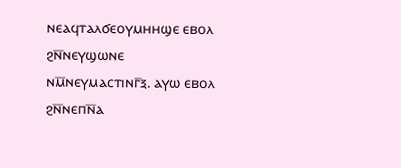ⲛⲉⲁϥⲧⲁⲗϭⲉⲟⲩⲙⲏⲏϣⲉ ⲉⲃⲟⲗ ϩⲛ̅ⲛⲉⲩϣⲱⲛⲉ ⲛⲙ̅ⲛⲉⲩⲙⲁⲥⲧⲓⲛⲅ̅ⲝ. ⲁⲩⲱ ⲉⲃⲟⲗ ϩⲛ̅ⲛⲉⲡⲛ̅ⲁ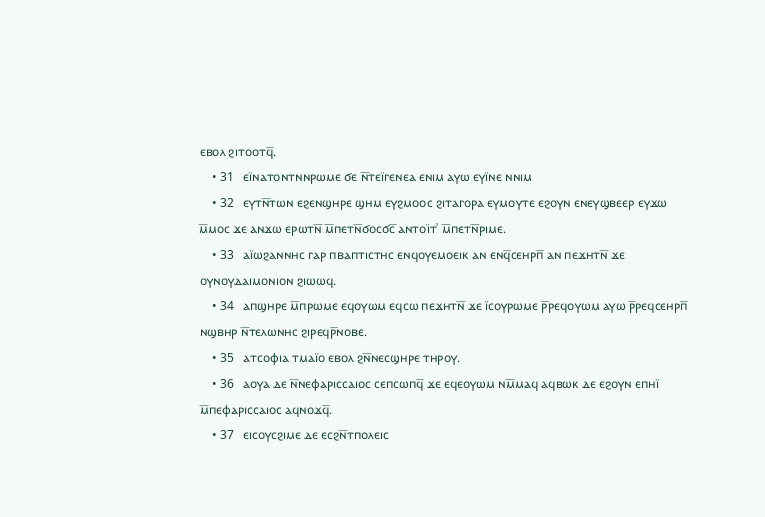ⲉⲃⲟⲗ ϩⲓⲧⲟⲟⲧϥ̅.
    • 31   ⲉⲓ̈ⲛⲁⲧⲟⲛⲧⲛⲛⲣⲱⲙⲉ ϭⲉ ⲛ̅ⲧⲉⲓ̈ⲅⲉⲛⲉⲁ ⲉⲛⲓⲙ ⲁⲩⲱ ⲉⲩⲓ̈ⲛⲉ ⲛⲛⲓⲙ
    • 32   ⲉⲩⲧⲛ̅ⲧⲱⲛ ⲉϩⲉⲛϣⲏⲣⲉ ϣⲏⲙ ⲉⲩϩⲙⲟⲟⲥ ϩⲓⲧⲁⲅⲟⲣⲁ ⲉⲩⲙⲟⲩⲧⲉ ⲉϩⲟⲩⲛ ⲉⲛⲉⲩϣⲃⲉⲉⲣ ⲉⲩϫⲱ ⲙ̅ⲙⲟⲥ ϫⲉ ⲁⲛϫⲱ ⲉⲣⲱⲧⲛ̅ ⲙ̅ⲡⲉⲧⲛ̅ϭⲟⲥϭⲥ̅ ⲁⲛⲧⲟⲓ̈ⲧʾ ⲙ̅ⲡⲉⲧⲛ̅ⲣⲓⲙⲉ.
    • 33   ⲁⲓ̈ⲱϩⲁⲛⲛⲏⲥ ⲅⲁⲣ ⲡⲃⲁⲡⲧⲓⲥⲧⲏⲥ ⲉⲛϥⲟⲩⲉⲙⲟⲉⲓⲕ ⲁⲛ ⲉⲛϥ̅ⲥⲉⲏⲣⲡ̅ ⲁⲛ ⲡⲉϫⲏⲧⲛ̅ ϫⲉ ⲟⲩⲛⲟⲩⲇⲁⲓⲙⲟⲛⲓⲟⲛ ϩⲓⲱⲱϥ.
    • 34   ⲁⲡϣⲏⲣⲉ ⲙ̅ⲡⲣⲱⲙⲉ ⲉϥⲟⲩⲱⲙ ⲉϥⲥⲱ ⲡⲉϫⲏⲧⲛ̅ ϫⲉ ⲓ̈ⲥⲟⲩⲣⲱⲙⲉ ⲣ̅ⲣⲉϥⲟⲩⲱⲙ ⲁⲩⲱ ⲣ̅ⲣⲉϥⲥⲉⲏⲣⲡ̅ ⲛϣⲃⲏⲣ ⲛ̅ⲧⲉⲗⲱⲛⲏⲥ ϩⲓⲣⲉϥⲣ̅ⲛⲟⲃⲉ.
    • 35   ⲁⲧⲥⲟⲫⲓⲁ ⲧⲙⲁⲓ̈ⲟ ⲉⲃⲟⲗ ϩⲛ̅ⲛⲉⲥϣⲏⲣⲉ ⲧⲏⲣⲟⲩ.
    • 36   ⲁⲟⲩⲁ ⲇⲉ ⲛ̅ⲛⲉⲫⲁⲣⲓⲥⲥⲁⲓⲟⲥ ⲥⲉⲡⲥⲱⲡϥ̅ ϫⲉ ⲉϥⲉⲟⲩⲱⲙ ⲛⲙ̅ⲙⲁϥ ⲁϥⲃⲱⲕ ⲇⲉ ⲉϩⲟⲩⲛ ⲉⲡⲏⲓ̈ ⲙ̅ⲡⲉⲫⲁⲣⲓⲥⲥⲁⲓⲟⲥ ⲁϥⲛⲟϫϥ̅.
    • 37   ⲉⲓⲥⲟⲩⲥϩⲓⲙⲉ ⲇⲉ ⲉⲥϩⲛ̅ⲧⲡⲟⲗⲉⲓⲥ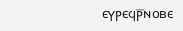ⲉⲩⲣⲉϥⲣ̅ⲛⲟⲃⲉ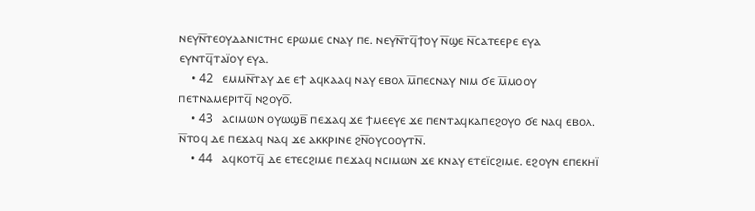ⲛⲉⲩⲛ̅ⲧⲉⲟⲩⲇⲁⲛⲓⲥⲧⲏⲥ ⲉⲣⲱⲙⲉ ⲥⲛⲁⲩ ⲡⲉ. ⲛⲉⲩⲛ̅ⲧϥ̅ϯⲟⲩ ⲛ̅ϣⲉ ⲛ̅ⲥⲁⲧⲉⲉⲣⲉ ⲉⲩⲁ ⲉⲩⲛⲧϥ̅ⲧⲁⲓ̈ⲟⲩ ⲉⲩⲁ.
    • 42   ⲉⲙⲙⲛ̅ⲧⲁⲩ ⲇⲉ ⲉϯ ⲁϥⲕⲁⲁϥ ⲛⲁⲩ ⲉⲃⲟⲗ ⲙ̅ⲡⲉⲥⲛⲁⲩ ⲛⲓⲙ ϭⲉ ⲙ̅ⲙⲟⲟⲩ ⲡⲉⲧⲛⲁⲙⲉⲣⲓⲧϥ̅ ⲛϩⲟⲩⲟ̅.
    • 43   ⲁⲥⲓⲙⲱⲛ ⲟⲩⲱϣⲃ̅ ⲡⲉϫⲁϥ ϫⲉ ϯⲙⲉⲉⲩⲉ ϫⲉ ⲡⲉⲛⲧⲁϥⲕⲁⲡⲉϩⲟⲩⲟ ϭⲉ ⲛⲁϥ ⲉⲃⲟⲗ. ⲛ̅ⲧⲟϥ ⲇⲉ ⲡⲉϫⲁϥ ⲛⲁϥ ϫⲉ ⲁⲕⲕⲣⲓⲛⲉ ϩⲛ̅ⲟⲩⲥⲟⲟⲩⲧⲛ̅.
    • 44   ⲁϥⲕⲟⲧϥ̅ ⲇⲉ ⲉⲧⲉⲥϩⲓⲙⲉ ⲡⲉϫⲁϥ ⲛⲥⲓⲙⲱⲛ ϫⲉ ⲕⲛⲁⲩ ⲉⲧⲉⲓ̈ⲥϩⲓⲙⲉ. ⲉϩⲟⲩⲛ ⲉⲡⲉⲕⲏⲓ̈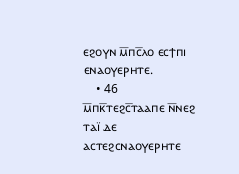ⲉϩⲟⲩⲛ ⲙ̅ⲡⲥ̅ⲗⲟ ⲉⲥϯⲡⲓ ⲉⲛⲁⲟⲩⲉⲣⲏⲧⲉ.
    • 46   ⲙ̅ⲡⲕ̅ⲧⲉϩⲥ̅ⲧⲁⲁⲡⲉ ⲛ̅ⲛⲉϩ ⲧⲁⲓ̈ ⲇⲉ ⲁⲥⲧⲉϩⲥⲛⲁⲟⲩⲉⲣⲏⲧⲉ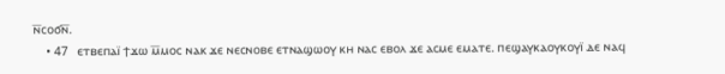ⲛ̅ⲥⲟϭⲛ̅.
    • 47   ⲉⲧⲃⲉⲡⲁⲓ̈ ϯϫⲱ ⲙ̅ⲙⲟⲥ ⲛⲁⲕ ϫⲉ ⲛⲉⲥⲛⲟⲃⲉ ⲉⲧⲛⲁϣⲱⲟⲩ ⲕⲏ ⲛⲁⲥ ⲉⲃⲟⲗ ϫⲉ ⲁⲥⲙⲉ ⲉⲙⲁⲧⲉ. ⲡⲉϣⲁⲩⲕⲁⲟⲩⲕⲟⲩⲓ̈ ⲇⲉ ⲛⲁϥ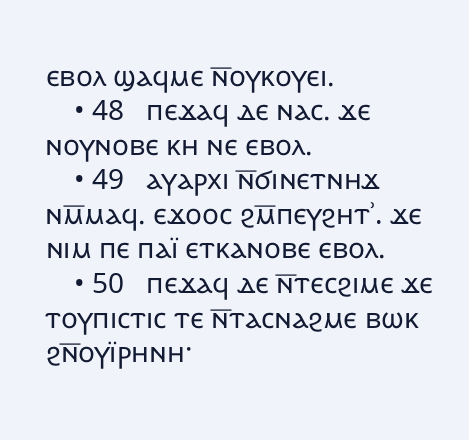ⲉⲃⲟⲗ ϣⲁϥⲙⲉ ⲛ̅ⲟⲩⲕⲟⲩⲉⲓ.
    • 48   ⲡⲉϫⲁϥ ⲇⲉ ⲛⲁⲥ. ϫⲉ ⲛⲟⲩⲛⲟⲃⲉ ⲕⲏ ⲛⲉ ⲉⲃⲟⲗ.
    • 49   ⲁⲩⲁⲣⲭⲓ ⲛ̅ϭⲓⲛⲉⲧⲛⲏϫ ⲛⲙ̅ⲙⲁϥ. ⲉϫⲟⲟⲥ ϩⲙ̅ⲡⲉⲩϩⲏⲧʾ. ϫⲉ ⲛⲓⲙ ⲡⲉ ⲡⲁⲓ̈ ⲉⲧⲕⲁⲛⲟⲃⲉ ⲉⲃⲟⲗ.
    • 50   ⲡⲉϫⲁϥ ⲇⲉ ⲛ̅ⲧⲉⲥϩⲓⲙⲉ ϫⲉ ⲧⲟⲩⲡⲓⲥⲧⲓⲥ ⲧⲉ ⲛ̅ⲧⲁⲥⲛⲁϩⲙⲉ ⲃⲱⲕ ϩⲛ̅ⲟⲩⲓ̈ⲣⲏⲛⲏ·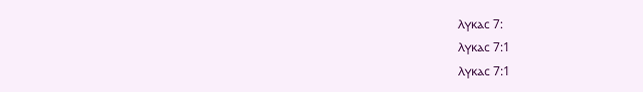Ⲗⲩⲕⲁⲥ 7:
Ⲗⲩⲕⲁⲥ 7:1
Ⲗⲩⲕⲁⲥ 7:1